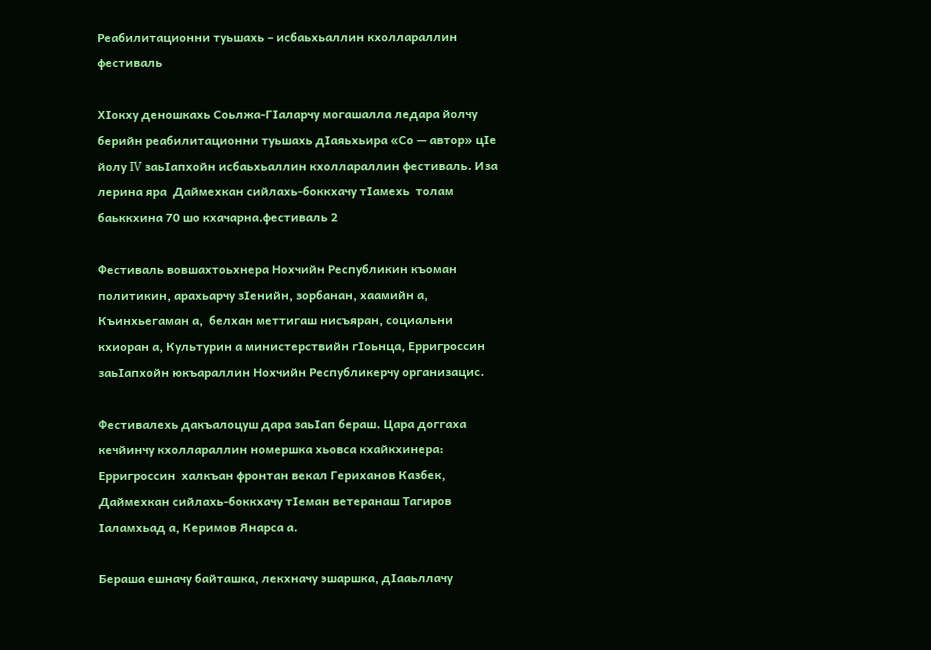Реабилитационни туьшахь – исбаьхьаллин кхоллараллин фестиваль

ХIокху деношкахь Соьлжа-ГIаларчу могашалла ледара йолчу берийн реабилитационни туьшахь дIаяьхьира «Со — автор» цIе йолу IV заьIапхойн исбаьхьаллин кхоллараллин фестиваль. Иза лерина яра  Даймехкан сийлахь-боккхачу тIамехь  толам баьккхина 70 шо кхачарна.фестиваль 2

Фестиваль вовшахтоьхнера Нохчийн Республикин къоман политикин, арахьарчу зIенийн, зорбанан, хаамийн а, Къинхьегаман а,  белхан меттигаш нисъяран, социальни кхиоран а, Культурин а министерствийн гIоьнца, Ерригроссин заьIапхойн юкъараллин Нохчийн Республикерчу организацис.

Фестивалехь дакъалоцуш дара заьIап бераш. Цара доггаха кечйинчу кхоллараллин номершка хьовса кхайкхинера: Ерригроссин  халкъан фронтан векал Гериханов Казбек, Даймехкан сийлахь-боккхачу тIеман ветеранаш Тагиров Iаламхьад а, Керимов Янарса а.

Бераша ешначу байташка, лекхначу эшаршка, дIааьллачу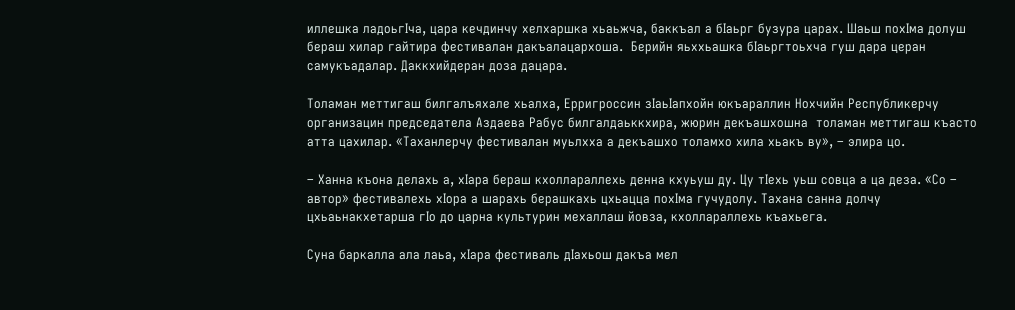иллешка ладоьгIча, цара кечдинчу хелхаршка хьаьжча, баккъал а бIаьрг бузура царах. Шаьш похIма долуш бераш хилар гайтира фестивалан дакъалацархоша.  Берийн яьххьашка бIаьргтоьхча гуш дара церан самукъадалар. Даккхийдеран доза дацара.

Толаман меттигаш билгалъяхале хьалха, Ерригроссин зIаьIапхойн юкъараллин Нохчийн Республикерчу организацин председатела Аздаева Рабус билгалдаьккхира, жюрин декъашхошна  толаман меттигаш къасто атта цахилар. «Таханлерчу фестивалан муьлхха а декъашхо толамхо хила хьакъ ву», – элира цо.

– Ханна къона делахь а, хIара бераш кхоллараллехь денна кхуьуш ду. Цу тIехь уьш совца а ца деза. «Со – автор» фестивалехь хIора а шарахь берашкахь цхьацца похIма гучудолу. Тахана санна долчу цхьаьнакхетарша гIо до царна культурин мехаллаш йовза, кхоллараллехь къахьега.

Суна баркалла ала лаьа, хIара фестиваль дIахьош дакъа мел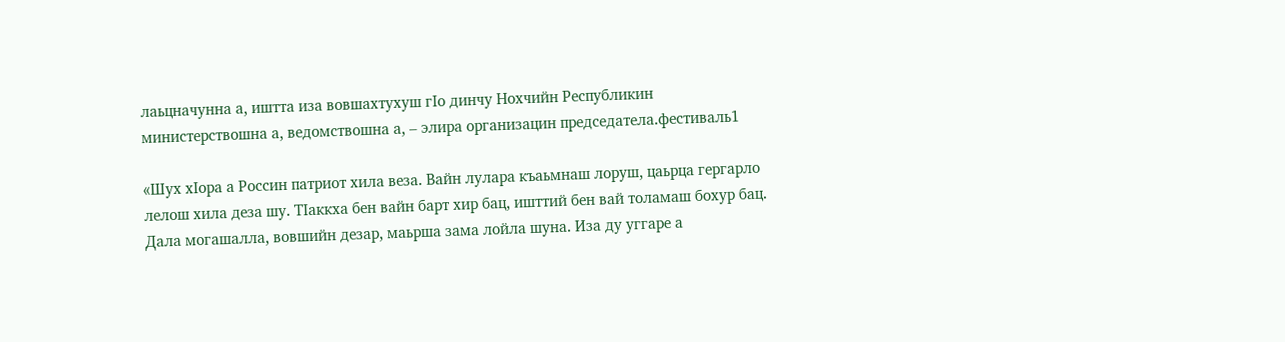лаьцначунна а, иштта иза вовшахтухуш гIо динчу Нохчийн Республикин министерствошна а, ведомствошна а, – элира организацин председатела.фестиваль1

«Шух хIора а Россин патриот хила веза. Вайн лулара къаьмнаш лоруш, цаьрца гергарло лелош хила деза шу. ТIаккха бен вайн барт хир бац, ишттий бен вай толамаш бохур бац. Дала могашалла, вовшийн дезар, маьрша зама лойла шуна. Иза ду уггаре а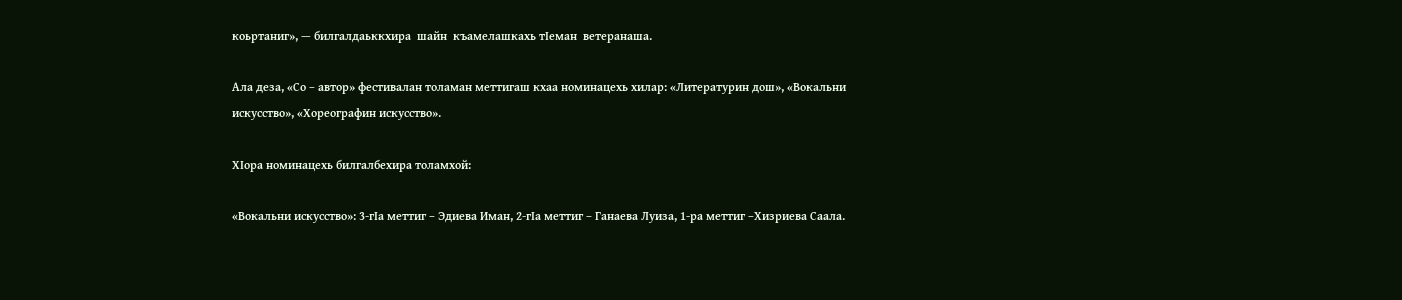коьртаниг», — билгалдаьккхира  шайн  къамелашкахь тIеман  ветеранаша.

Ала деза, «Со – автор» фестивалан толаман меттигаш кхаа номинацехь хилар: «Литературин дош», «Вокальни искусство», «Хореографин искусство».

ХIора номинацехь билгалбехира толамхой:

«Вокальни искусство»: 3-гIа меттиг – Эдиева Иман, 2-гIа меттиг – Ганаева Луиза, 1-ра меттиг –Хизриева Саала.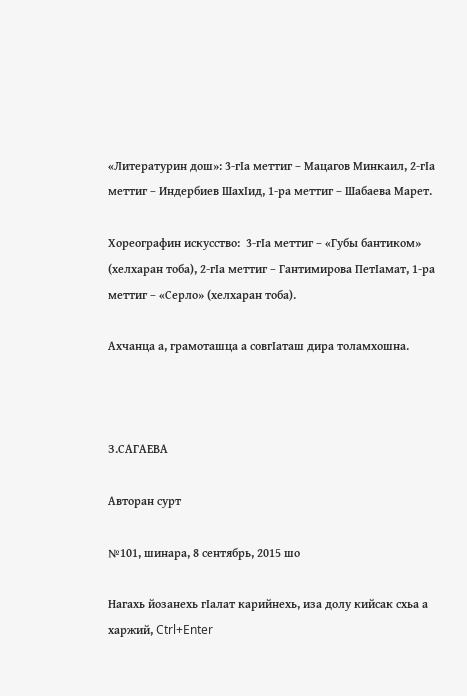«Литературин дош»: 3-гIа меттиг – Мацагов Минкаил, 2-гIа меттиг – Индербиев ШахIид, 1-ра меттиг – Шабаева Марет.

Хореографин искусство:  3-гIа меттиг – «Губы бантиком» (хелхаран тоба), 2-гIа меттиг – Гантимирова ПетIамат, 1-ра меттиг – «Серло» (хелхаран тоба).

Ахчанца а, грамоташца а совгIаташ дира толамхошна.



З.САГАЕВА

Авторан сурт

№101, шинара, 8 сентябрь, 2015 шо

Нагахь йозанехь гIалат карийнехь, иза долу кийсак схьа а харжий, Ctrl+Enter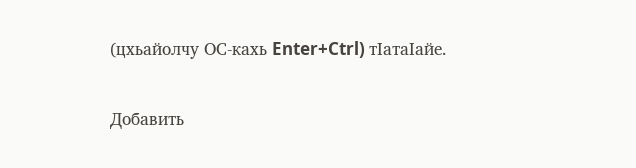(цхьайолчу ОС-кахь Enter+Ctrl) тIатаIайе.

Добавить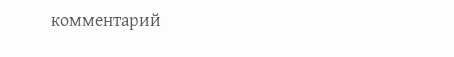комментарий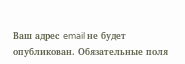Ваш адрес email не будет опубликован. Обязательные поля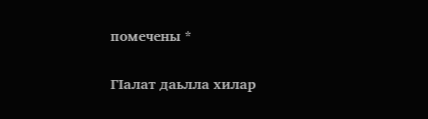помечены *

ГIалат даьлла хилар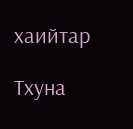хаийтар

Тхуна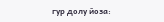гур долу йоза: